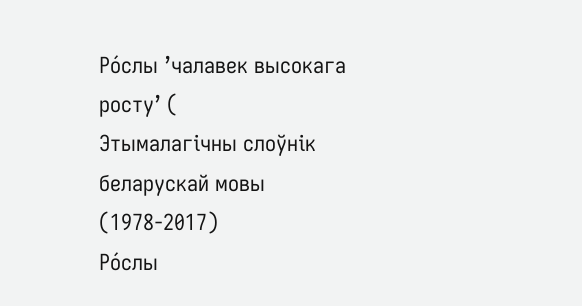Ро́слы ’чалавек высокага росту’ (
Этымалагічны слоўнік беларускай мовы (1978-2017)
Ро́слы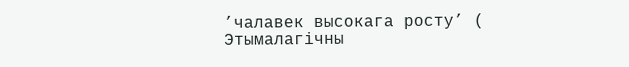’чалавек высокага росту’ (
Этымалагічны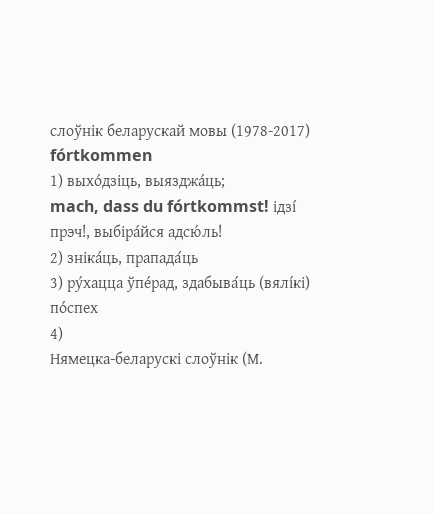слоўнік беларускай мовы (1978-2017)
fórtkommen
1) выхо́дзіць, выязджа́ць;
mach, dass du fórtkommst! ідзі́ прэч!, выбіра́йся адсю́ль!
2) зніка́ць, прапада́ць
3) ру́хацца ўпе́рад, здабыва́ць (вялі́кі) по́спех
4)
Нямецка-беларускі слоўнік (М.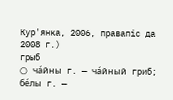Кур'янка, 2006, правапіс да 2008 г.)
грыб
○ ча́йны г. — ча́йный гриб;
бе́лы г. —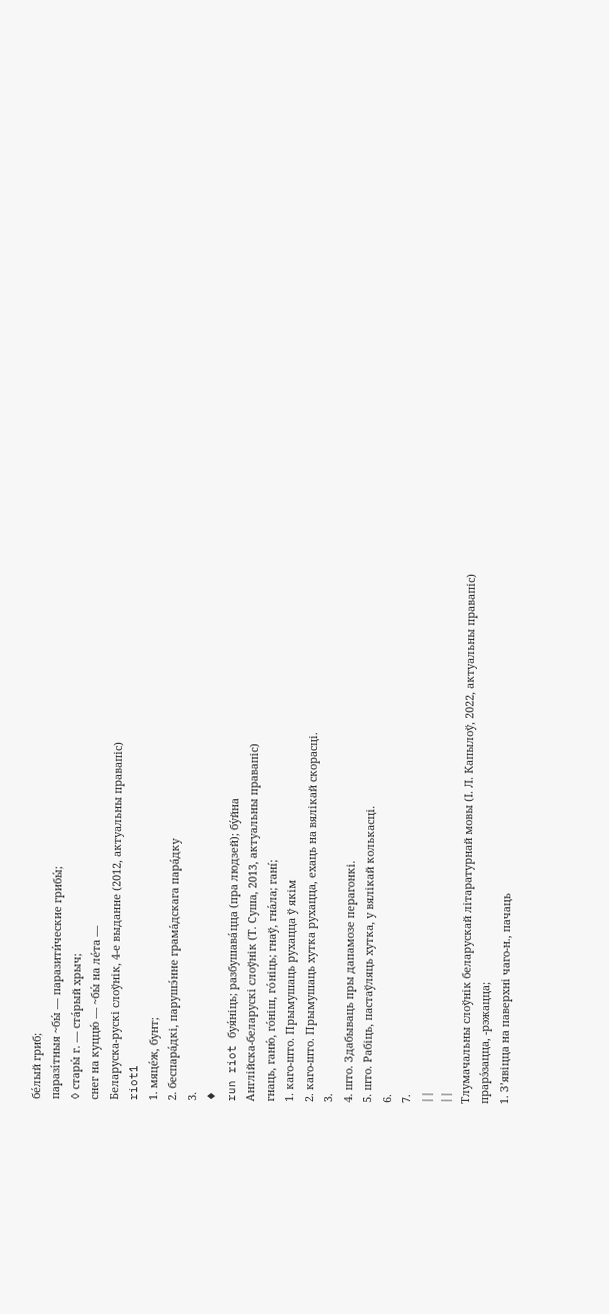бе́лый гриб;
паразі́тныя ~бы́ — паразити́ческие грибы́;
◊ стары́ г. — ста́рый хрыч;
снег на куццю́ — ~бы́ на ле́та —
Беларуска-рускі слоўнік, 4-е выданне (2012, актуальны правапіс)
riot1
1. мяце́ж, бунт;
2. беспара́дкі, парушэ́нне грама́дскага пара́дку
3.
♦
run riot буя́ніць; разбушава́цца (пра людзей); бу́йна
Англійска-беларускі слоўнік (Т. Суша, 2013, актуальны правапіс)
гнаць, ганю́, го́ніш, го́ніць; гнаў, гна́ла; гані́;
1. каго-што. Прымушаць рухацца ў якім
2. каго-што. Прымушаць хутка рухацца, ехаць на вялікай скорасці.
3.
4. што. Здабываць пры дапамозе перагонкі.
5. што. Рабіць, пастаўляць хутка, у вялікай колькасці.
6.
7.
||
||
Тлумачальны слоўнік беларускай літаратурнай мовы (І. Л. Капылоў, 2022, актуальны правапіс)
прарэ́зацца, ‑рэжацца;
1. З’явіцца на паверхні чаго‑н., пачаць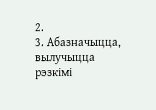2.
3. Абазначыцца, вылучыцца рэзкімі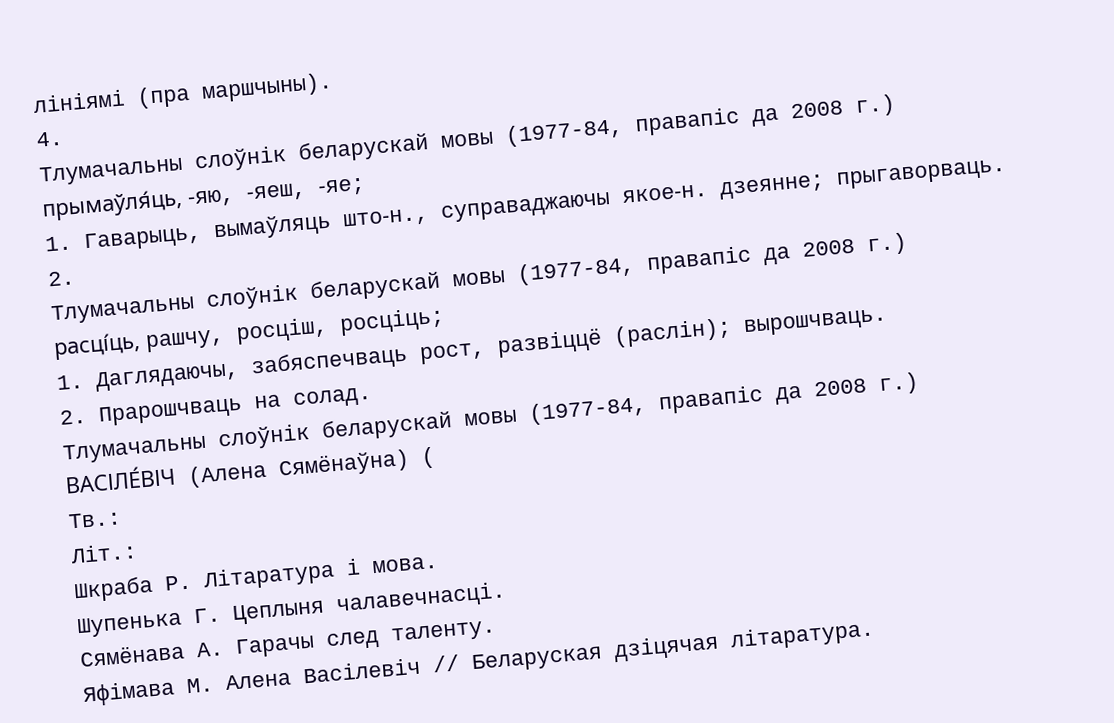лініямі (пра маршчыны).
4.
Тлумачальны слоўнік беларускай мовы (1977-84, правапіс да 2008 г.)
прымаўля́ць, ‑яю, ‑яеш, ‑яе;
1. Гаварыць, вымаўляць што‑н., суправаджаючы якое‑н. дзеянне; прыгаворваць.
2.
Тлумачальны слоўнік беларускай мовы (1977-84, правапіс да 2008 г.)
расці́ць, рашчу, росціш, росціць;
1. Даглядаючы, забяспечваць рост, развіццё (раслін); вырошчваць.
2. Прарошчваць на солад.
Тлумачальны слоўнік беларускай мовы (1977-84, правапіс да 2008 г.)
ВАСІЛЕ́ВІЧ (Алена Сямёнаўна) (
Тв.:
Літ.:
Шкраба Р. Літаратура і мова.
Шупенька Г. Цеплыня чалавечнасці.
Сямёнава А. Гарачы след таленту.
Яфімава М. Алена Васілевіч // Беларуская дзіцячая літаратура.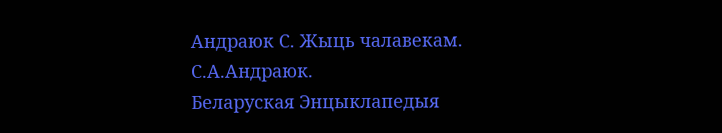Андраюк С. Жыць чалавекам.
С.А.Андраюк.
Беларуская Энцыклапедыя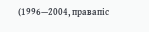(1996—2004, правапіс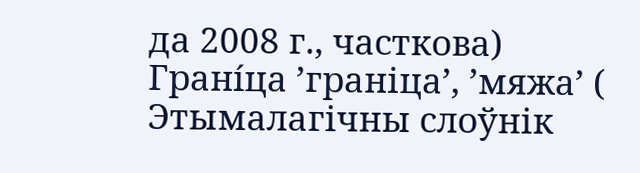да 2008 г., часткова)
Грані́ца ’граніца’, ’мяжа’ (
Этымалагічны слоўнік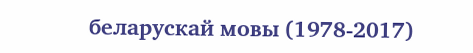беларускай мовы (1978-2017)